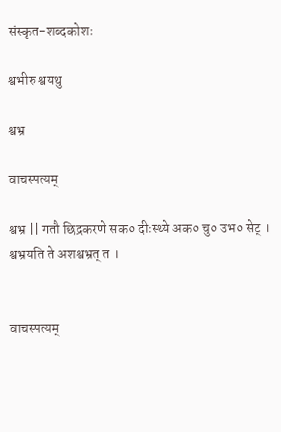संस्कृत-शब्दकोशः

श्वभीरु श्वयथु

श्वभ्र

वाचस्पत्यम्

श्वभ्र || गतौ छिद्रकरणे सक० दीःस्थ्ये अक० चु० उभ० सेट् । श्वभ्रयति ते अशश्वभ्रत् त ।


वाचस्पत्यम्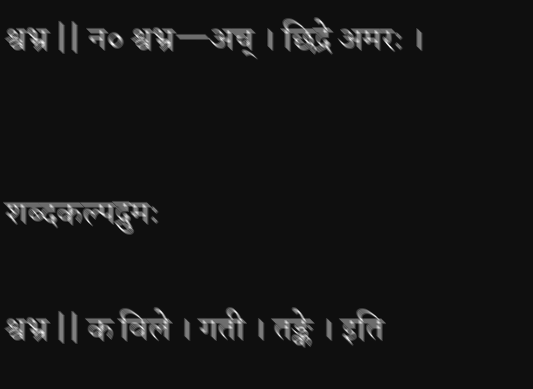श्वभ्र || न० श्वभ्र—अच् । छिद्रे अमरः ।


शब्दकल्पद्रुमः

श्वभ्र || क विले । गती । तङ्के । इति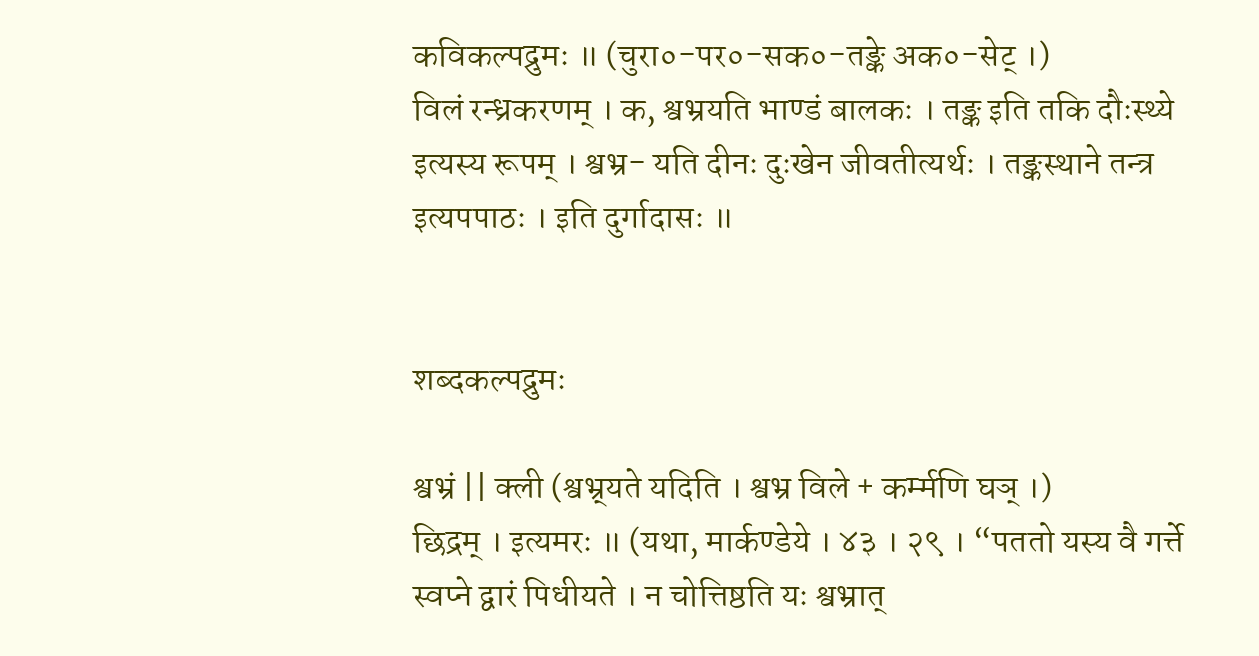कविकल्पद्रुमः ॥ (चुरा०-पर०-सक०-तङ्के अक०-सेट् ।)
विलं रन्ध्रकरणम् । क, श्वभ्रयति भाण्डं बालकः । तङ्क इति तकि दौःस्थ्ये इत्यस्य रूपम् । श्वभ्र- यति दीनः दुःखेन जीवतीत्यर्थः । तङ्कस्थाने तन्त्र इत्यपपाठः । इति दुर्गादासः ॥


शब्दकल्पद्रुमः

श्वभ्रं || क्ली (श्वभ्र्यते यदिति । श्वभ्र विले + कर्म्मणि घञ् ।)
छिद्रम् । इत्यमरः ॥ (यथा, मार्कण्डेये । ४३ । २९ । “पततो यस्य वै गर्त्ते स्वप्ने द्वारं पिधीयते । न चोत्तिष्ठति यः श्वभ्रात्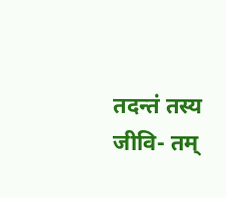तदन्तं तस्य जीवि- तम्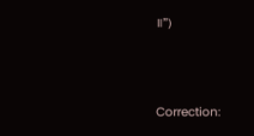॥”)



Correction: